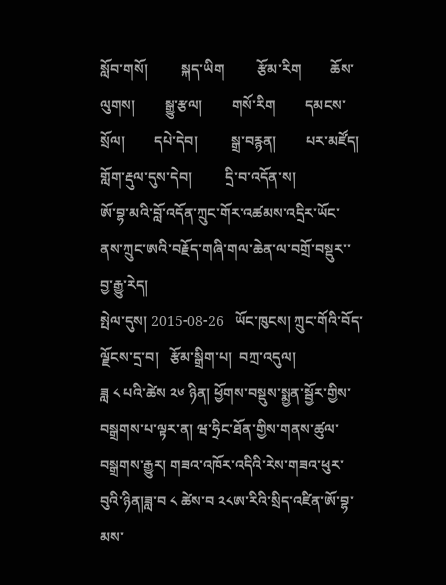སློབ་གསོ།         སྐད་ཡིག         རྩོམ་རིག        ཆོས་ལུགས།        སྒྱུ་རྩལ།        གསོ་རིག        དམངས་སྲོལ།        དཔེ་དེབ།         སྒྲ་བརྙན།        པར་མཛོད།         གློག་རྡུལ་དུས་དེབ།         དྲི་བ་འདོན་ས།
ཨོ་བྷ་མའི་བློ་འདོན་ཀྲུང་གོར་འཚམས་འདྲིར་ཡོང་ནས་ཀྲུང་ཨའི་བརྗོད་གཞི་གལ་ཆེན་ལ་བགྲོ་བསྡུར་་བྱ་རྒྱུ་རེད།
སྤེལ་དུས། 2015-08-26   ཡོང་ཁུངས། ཀྲུང་གོའི་བོད་ལྗོངས་དྲ་བ།   རྩོམ་སྒྲིག་པ།  བཀྲ་འདུལ།
ཟླ ༨ པའི་ཚེས ༢༦ ཉིན། ཕྱོགས་བསྡུས་སྨྱན་སྦྱོར་གྱིས་བསྒྲགས་པ་ལྟར་ན། ཝ་ཧྲིང་ཐོན་གྱིས་གནས་ཚུལ་བསྒྲགས་རྒྱུར། གཟའ་འཁོར་འདིའི་རེས་གཟའ་ཕུར་བུའི་ཉིན།ཟླ་བ ༨ ཚེས་བ ༢༨ཨ་རིའི་སྲིད་འཛིན་ཨོ་བྷ་མས་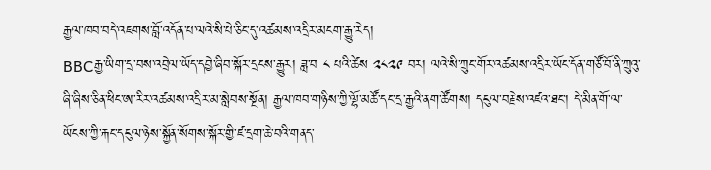རྒྱལ་ཁབ་བདེ་འཇགས་བློ་འདོན་པ་ལའེ་སི་པེ་ཅིང་དུ་འཚམས་འདྲིར་མངག་རྒྱུ་རེད།
BBCརྒྱ་ཡིག་དྲ་བས་འབྲེལ་ཡོད་དབྱེ་ཞིབ་སྐོར་དྲངས་རྒྱུར། ཟླ་བ ༨ པའི་ཚེས ༢༨༢༩ བར། ལའེ་སི་ཀྲུང་གོར་འཚམས་འདྲིར་ཡོང་དོན་གཙོ་བོ་ནི་ཀྲུའུ་ཞི་ཞིས་ཅིན་ཕིང་ཨ་རིར་འཚམས་འདྲིར་མ་སླེབས་སྔོན། རྒྱལ་ཁབ་གཉིས་ཀྱི་ལྷོ་མཚོ་དང་དྲ་རྒྱའི་ནག་ཚོགས། དངུལ་བརྗེས་འཛའ་ཐང་། དེ་མིན་གོ་ལ་ཡོངས་ཀྱི་རྐང་དངུལ་ཉེས་སྐྱོན་སོགས་སྐོར་གྱི་ཛ་དྲག་ཆེ་བའི་གནད་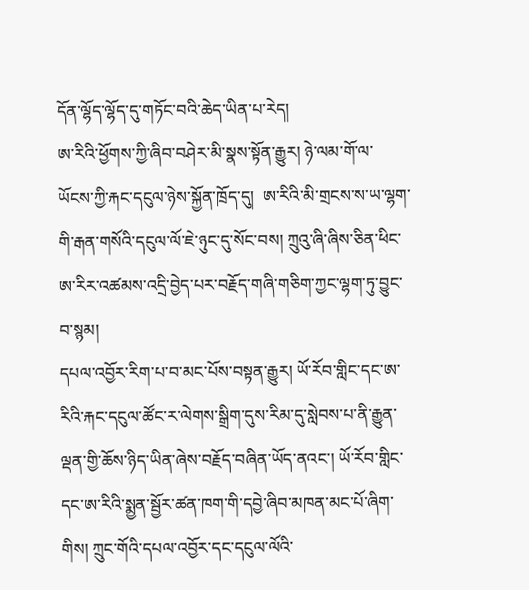དོན་ལྷོད་ལྷོད་དུ་གཏོང་བའི་ཆེད་ཡིན་པ་རེད།
ཨ་རིའི་ཕྱོགས་ཀྱི་ཞིབ་བཤེར་མི་སྣས་སྟོན་རྒྱུར། ཉེ་ལམ་གོ་ལ་ཡོངས་ཀྱི་རྐང་དངུལ་ཉེས་སྐྱོན་ཁྲོད་དུ།  ཨ་རིའི་མི་གྲངས་ས་ཡ་ལྷག་གི་རྒན་གསོའི་དངུལ་ལོ་ཇེ་ཉུང་དུ་སོང་བས། ཀྲུའུ་ཞི་ཞིས་ཅིན་ཕིང་ཨ་རིར་འཚམས་འདྲི་བྱེད་པར་བརྗོད་གཞི་གཅིག་ཀྱང་ལྷག་ཏུ་བྱུང་བ་སྙམ།
དཔལ་འབྱོར་རིག་པ་བ་མང་པོས་བསྟན་རྒྱུར། ཡོ་རོབ་གླིང་དང་ཨ་རིའི་རྐང་དངུལ་ཚོང་ར་ལེགས་སྒྲིག་དུས་རིམ་དུ་སླེབས་པ་ནི་རྒྱུན་ལྡན་གྱི་ཆོས་ཉིད་ཡིན་ཞེས་བརྗོད་བཞིན་ཡོད་ནའང་། ཡོ་རོབ་གླིང་དང་ཨ་རིའི་སྨྱན་སྦྱོར་ཚན་ཁག་གི་དབྱེ་ཞིབ་མཁན་མང་པོ་ཞིག་གིས། ཀྲུང་གོའི་དཔལ་འབྱོར་དང་དངུལ་ལོའི་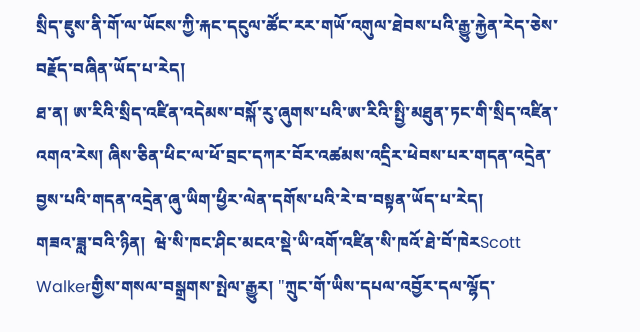སྲིད་ཇུས་ནི་གོ་ལ་ཡོངས་ཀྱི་རྐང་དངུལ་ཚོང་རར་གཡོ་འགུལ་ཐེབས་པའི་རྒྱུ་རྐྱེན་རེད་ཅེས་བརྗོད་བཞིན་ཡོད་པ་རེད།
ཐ་ན། ཨ་རིའི་སྲིད་འཛིན་འདེམས་བསྐོ་རུ་ཞུགས་པའི་ཨ་རིའི་སྤྱི་མཐུན་ཏང་གི་སྲིད་འཛིན་འགའ་རེས། ཞིས་ཅིན་ཕིང་ལ་ཕོ་བྲང་དཀར་བོར་འཚམས་འདྲིར་ཕེབས་པར་གདན་འདྲེན་བྱས་པའི་གདན་འདྲེན་ཞུ་ཡིག་ཕྱིར་ལེན་དགོས་པའི་རེ་བ་བསྟན་ཡོད་པ་རེད།
གཟའ་ཟླ་བའི་ཉིན།  ཝེ་སི་ཁང་ཤིང་མངའ་སྡེ་ཡི་འགོ་འཛིན་སི་ཁའོ་ཐེ་བོ་ཁེརScott Walkerགྱིས་གསལ་བསྒྲགས་སྤེལ་རྒྱུར། "ཀྲུང་གོ་ཡིས་དཔལ་འབྱོར་དལ་ལྷོད་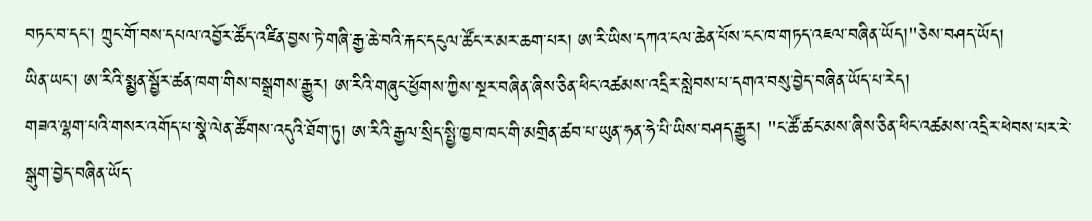བཏང་བ་དང་། ཀྲུང་གོ་བས་དཔལ་འབྱོར་ཚོད་འཛིན་བྱས་ཏེ་གཞི་རྒྱ་ཆེ་བའི་རྐང་དངུལ་ཚོང་ར་མར་ཆག་པར། ཨ་རི་ཡིས་དཀའ་ངལ་ཆེན་པོས་ངང་ཁ་གཏད་འཇལ་བཞིན་ཡོད།"ཅེས་བཤད་ཡོད།
ཡིན་ཡང་། ཨ་རིའི་སྨྱན་སྦྱོར་ཚན་ཁག་གིས་བསྒྲགས་རྒྱུར། ཨ་རིའི་གཞུང་ཕྱོགས་ཀྱིས་སྔར་བཞིན་ཞིས་ཅིན་ཕིང་འཚམས་འདྲིར་སླེབས་པ་དགའ་བསུ་བྱེད་བཞིན་ཡོད་པ་རེད།
གཟའ་ལྷག་པའི་གསར་འགོད་པ་སྣེ་ལེན་ཚོགས་འདུའི་ཐོག་ཏུ། ཨ་རིའི་རྒྱལ་སྲིད་སྤྱི་ཁྱབ་ཁང་གི་མགྲིན་ཚབ་པ་ཡུན་ཧན་ཧེ་པི་ཡིས་བཤད་རྒྱུར། "ང་ཚོ་ཚང་མས་ཞིས་ཅིན་ཕིང་འཚམས་འདྲིར་ཕེབས་པར་རེ་སྒུག་བྱེད་བཞིན་ཡོད་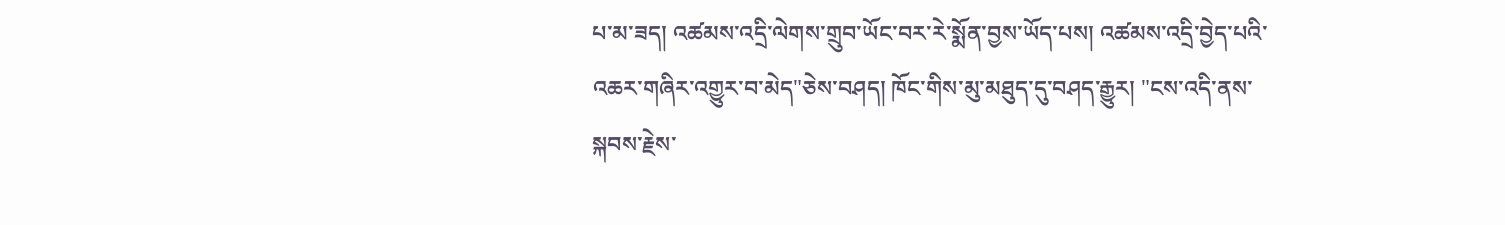པ་མ་ཟད། འཚམས་འདྲི་ལེགས་གྲུབ་ཡོང་བར་རེ་སྨོན་བྱས་ཡོད་པས། འཚམས་འདྲི་བྱེད་པའི་འཆར་གཞིར་འགྱུར་བ་མེད"ཅེས་བཤད། ཁོང་གིས་མུ་མཐུད་དུ་བཤད་རྒྱུར། "ངས་འདི་ནས་སྐབས་རྗེས་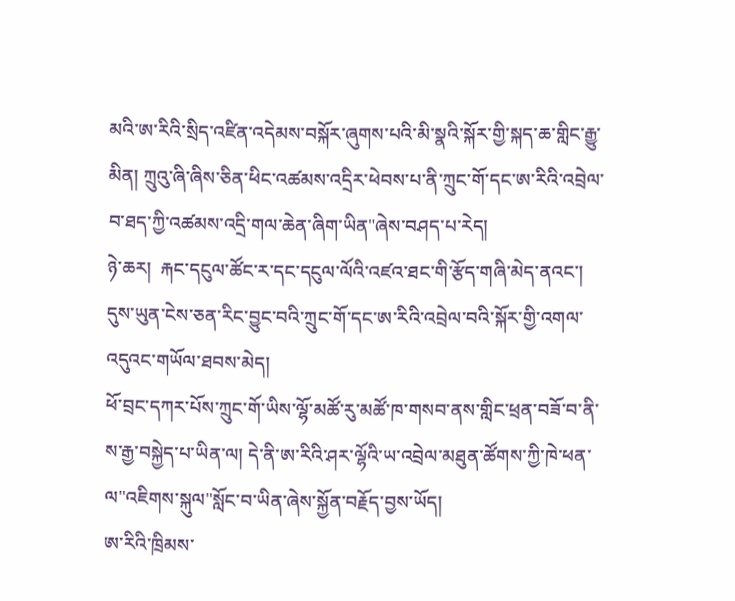མའི་ཨ་རིའི་སྲིད་འཛིན་འདེམས་བསྐོར་ཞུགས་པའི་མི་སྣའི་སྐོར་གྱི་སྐད་ཆ་གླིང་རྒྱུ་མིན། ཀྲུའུ་ཞི་ཞིས་ཅིན་ཕིང་འཚམས་འདྲིར་ཕེབས་པ་ནི་ཀྲུང་གོ་དང་ཨ་རིའི་འབྲེལ་བ་ཐད་ཀྱི་འཚམས་འདྲི་གལ་ཆེན་ཞིག་ཡིན"ཞེས་བཤད་པ་རེད།
ཉེ་ཆར།  རྐང་དངུལ་ཚོང་ར་དང་དངུལ་ལོའི་འཛའ་ཐང་གི་རྩོད་གཞི་མེད་ནའང་། དུས་ཡུན་ངེས་ཅན་རིང་བྱུང་བའི་ཀྲུང་གོ་དང་ཨ་རིའི་འབྲེལ་བའི་སྐོར་གྱི་འགལ་འདུའང་གཡོལ་ཐབས་མེད།
ཕོ་བྲང་དཀར་པོས་ཀྲུང་གོ་ཡིས་ལྷོ་མཚོ་རུ་མཚོ་ཁ་གསབ་ནས་གླིང་ཕྲན་བཟོ་བ་ནི་ས་རྒྱ་བསྐྱེད་པ་ཡིན་ལ། དེ་ནི་ཨ་རིའི་ཤར་ལྷོའི་ཡ་འབྲེལ་མཐུན་ཚོགས་ཀྱི་ཁེ་ཕན་ལ"འཇིགས་སྐུལ"སློང་བ་ཡིན་ཞེས་སྐྱོན་བརྗོད་བྱས་ཡོད།
ཨ་རིའི་ཁྲིམས་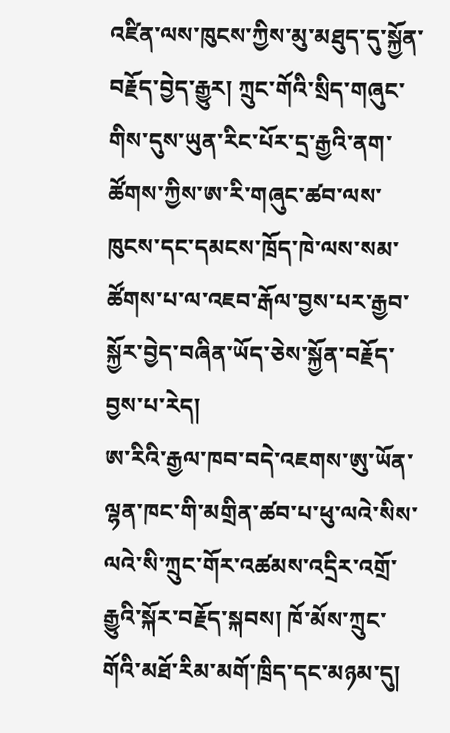འཛིན་ལས་ཁུངས་ཀྱིས་མུ་མཐུད་དུ་སྐྱོན་བརྗོད་བྱེད་རྒྱུར། ཀྲུང་གོའི་སྲིད་གཞུང་གིས་དུས་ཡུན་རིང་པོར་དྲ་རྒྱའི་ནག་ཚོགས་ཀྱིས་ཨ་རི་གཞུང་ཚབ་ལས་ཁུངས་དང་དམངས་ཁྲོད་ཁེ་ལས་སམ་ཚོགས་པ་ལ་འཇབ་རྒོལ་བྱས་པར་རྒྱབ་སྐྱོར་བྱེད་བཞིན་ཡོད་ཅེས་སྐྱོན་བརྗོད་བྱས་པ་རེད།
ཨ་རིའི་རྒྱལ་ཁབ་བདེ་འཇགས་ཨུ་ཡོན་ལྷན་ཁང་གི་མགྲིན་ཚབ་པ་ཕུ་ལའེ་སིས་ལའེ་སི་ཀྲུང་གོར་འཚམས་འདྲིར་འགྲོ་རྒྱུའི་སྐོར་བརྗོད་སྐབས། ཁོ་མོས་ཀྲུང་གོའི་མཐོ་རིམ་མགོ་ཁྲིད་དང་མཉམ་དུ།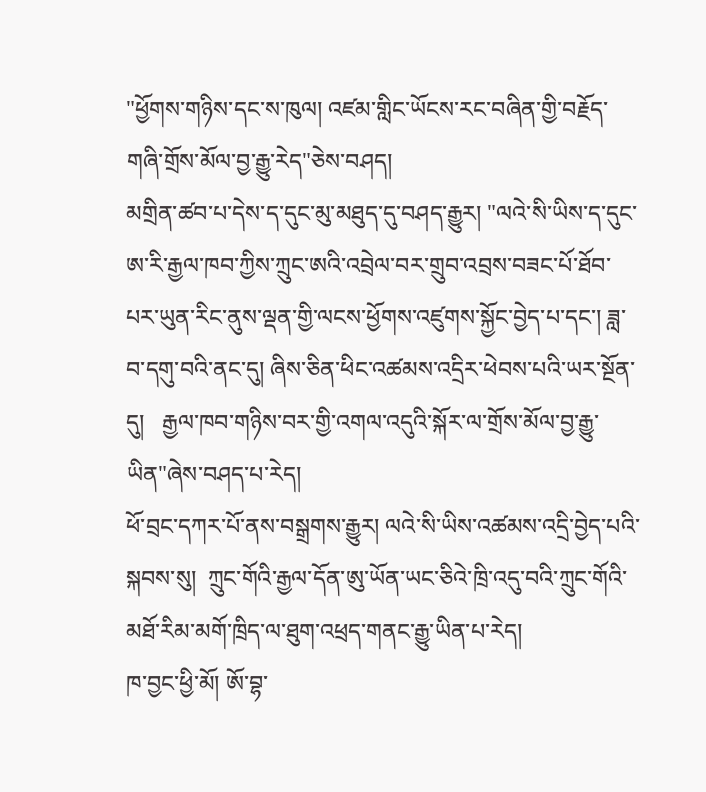"ཕྱོགས་གཉིས་དང་ས་ཁུལ། འཛམ་གླིང་ཡོངས་རང་བཞིན་གྱི་བརྗོད་གཞི་གྲོས་མོལ་བྱ་རྒྱུ་རེད"ཅེས་བཤད།
མགྲིན་ཚབ་པ་དེས་ད་དུང་མུ་མཐུད་དུ་བཤད་རྒྱུར། "ལའེ་སི་ཡིས་ད་དུང་ཨ་རི་རྒྱལ་ཁབ་ཀྱིས་ཀྲུང་ཨའི་འབྲེལ་བར་གྲུབ་འབྲས་བཟང་པོ་ཐོབ་པར་ཡུན་རིང་ནུས་ལྡན་གྱི་ལངས་ཕྱོགས་འཛུགས་སྐྱོང་བྱེད་པ་དང་། ཟླ་བ་དགུ་བའི་ནང་དུ། ཞིས་ཅིན་ཕིང་འཚམས་འདྲིར་ཕེབས་པའི་ཡར་སྔོན་དུ།   རྒྱལ་ཁབ་གཉིས་བར་གྱི་འགལ་འདུའི་སྐོར་ལ་གྲོས་མོལ་བྱ་རྒྱུ་ཡིན"ཞེས་བཤད་པ་རེད།
ཕོ་བྲང་དཀར་པོ་ནས་བསྒྲགས་རྒྱུར། ལའེ་སི་ཡིས་འཚམས་འདྲི་བྱེད་པའི་སྐབས་སུ།  ཀྲུང་གོའི་རྒྱལ་དོན་ཨུ་ཡོན་ཡང་ཅིའེ་ཁྲི་འདུ་བའི་ཀྲུང་གོའི་མཐོ་རིམ་མགོ་ཁྲིད་ལ་ཐུག་འཕྲད་གནང་རྒྱུ་ཡིན་པ་རེད།
ཁ་བྱང་ཕྱི་མོ། ཨོ་བྷ་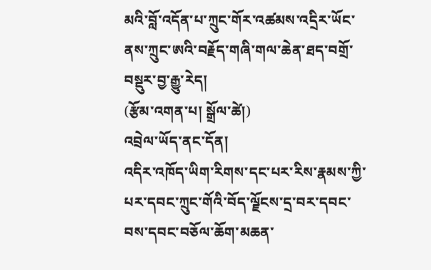མའི་བློ་འདོན་པ་ཀྲུང་གོར་འཚམས་འདྲིར་ཡོང་ནས་ཀྲུང་ཨའི་བརྗོད་གཞི་གལ་ཆེན་ཐད་བགྲོ་བསྡུར་བྱ་རྒྱུ་རེད།
(རྩོམ་འགན་པ། སྒྲོལ་ཚེ།)
འབྲེལ་ཡོད་ནང་དོན།
འདིར་འཁོད་ཡིག་རིགས་དང་པར་རིས་རྣམས་ཀྱི་པར་དབང་ཀྲུང་གོའི་བོད་ལྗོངས་དྲ་བར་དབང་བས་དབང་བཅོལ་ཆོག་མཆན་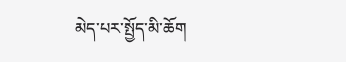མེད་པར་སྤྱོད་མི་ཆོག